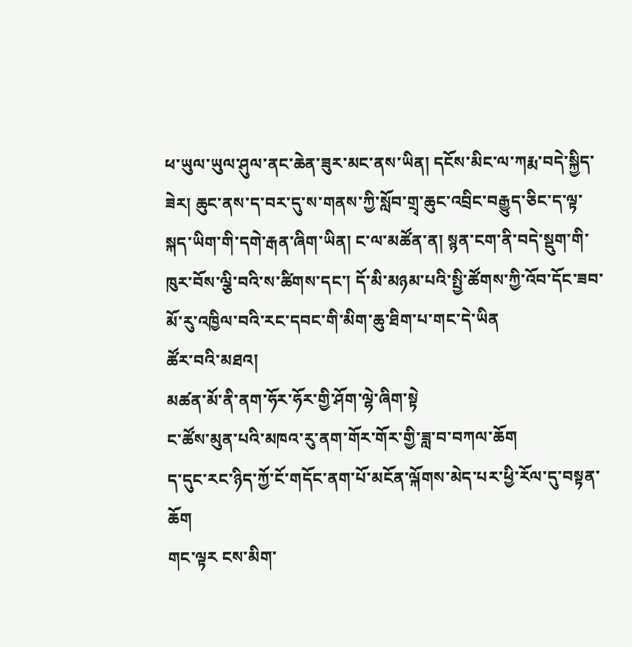ཕ་ཡུལ་ཡུལ་ཤུལ་ནང་ཆེན་ཟུར་མང་ནས་ཡིན། དངོས་མིང་ལ་ཀརྨ་བདེ་སྐྱིད་ཟེར། ཆུང་ནས་ད་བར་དུ་ས་གནས་ཀྱི་སློབ་གྲྭ་ཆུང་འབྲིང་བརྒྱུད་ཅིང་ད་ལྟ་སྐད་ཡིག་གི་དགེ་རྒན་ཞིག་ཡིན། ང་ལ་མཚོན་ན། སྙན་ངག་ནི་བདེ་སྡུག་གི་ཁུར་བོས་ལྕི་བའི་ས་ཚིགས་དང་། དོ་མི་མཉམ་པའི་སྤྱི་ཚོགས་ཀྱི་འོབ་དོང་ཟབ་མོ་རུ་འཁྱིལ་བའི་རང་དབང་གི་མིག་ཆུ་ཐིག་པ་གང་དེ་ཡིན
ཚོར་བའི་མཐའ།
མཚན་མོ་ནི་ནག་ཧོར་ཧོར་གྱི་ཤོག་ལྷེ་ཞིག་སྟེ
ང་ཚོས་མུན་པའི་མཁའ་རུ་ནག་གོར་གོར་གྱི་ཟླ་བ་བཀལ་ཆོག
ད་དུང་རང་ཉིད་ཀྱོ་ངོ་གདོང་ནག་པོ་མངོན་ལྐོགས་མེད་པར་ཕྱི་རོལ་དུ་བསྟན་ཆོག
གང་ལྟར ངས་མིག་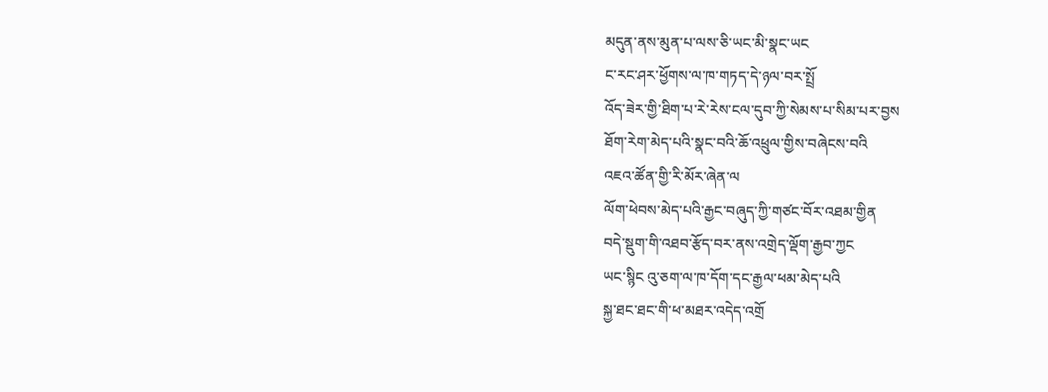མདུན་ནས་མུན་པ་ལས་ཅི་ཡང་མི་སྣང་ཡང
ང་རང་ཤར་ཕྱོགས་ལ་ཁ་གཏད་དེ་ཉལ་བར་སྤྲོ
འོད་ཟེར་གྱི་ཐིག་པ་རེ་རེས་ངལ་དུབ་ཀྱི་སེམས་པ་སིམ་པར་བྱས
ཐོག་རེག་མེད་པའི་སྣང་བའི་ཆོ་འཕྲུལ་གྱིས་བཞེངས་བའི
འཇའ་ཚོན་གྱི་རི་མོར་ཞེན་ལ
ལོག་ཕེབས་མེད་པའི་རྒྱང་བཞུད་ཀྱི་གཙང་བོར་འཐམ་གྱིན
བདེ་སྡུག་གི་འཐབ་རྩོད་བར་ནས་འགྲེད་ལྡོག་རྒྱབ་ཀྱང
ཡང་སྙིང འུ་ཅག་ལ་ཁ་དོག་དང་རྒྱལ་ཕམ་མེད་པའི
སྐྱ་ཐང་ཐང་གི་ཕ་མཐར་འདེད་འགྲོ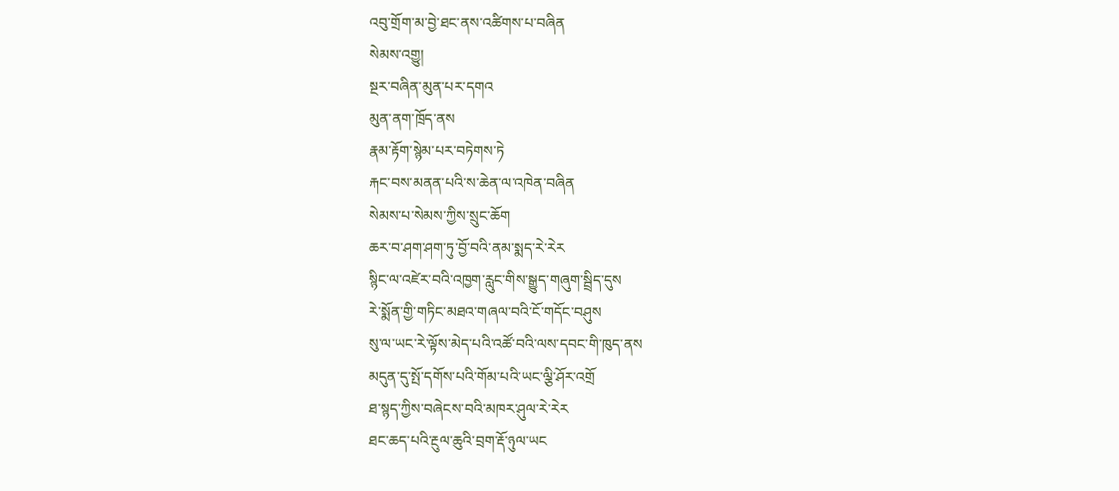འབུ་གྲོག་མ་བྱེ་ཐང་ནས་འཚིགས་པ་བཞིན
སེམས་འགྱུ།
སྔར་བཞིན་མུན་པར་དགའ
མུན་ནག་ཁྲོད་ནས
རྣམ་རྟོག་སྙེམ་པར་བཏེགས་ཏེ
རྐང་བས་མནན་པའི་ས་ཆེན་ལ་འཁེན་བཞིན
སེམས་པ་སེམས་ཀྱིས་སྲུང་ཆོག
ཆར་བ་ཤག་ཤག་ཏུ་བྱོ་བའི་ནམ་སྨད་རེ་རེར
སྙིང་ལ་འཛེར་བའི་འཁྱག་རླུང་གིས་སྒྱུད་གཞུག་སྦྲིད་དུས
རེ་སྨོན་གྱི་གཏིང་མཐའ་གཞལ་བའི་ངོ་གདོང་བཤུས
སུ་ལ་ཡང་རེ་ལྟོས་མེད་པའི་འཚོ་བའི་ལས་དབང་གི་ཁུད་ནས
མདུན་དུ་སྤོ་དགོས་པའི་གོམ་པའི་ཡང་ལྕི་ཤོར་འགྲོ
ཐ་སྙད་ཀྱིས་བཞེངས་བའི་མཁར་ཤུལ་རེ་རེར
ཐང་ཆད་པའི་རྔུལ་ཆུའི་བྲག་རྡོ་ཉུལ་ཡང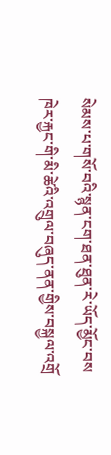སེམས་པ་གསོ་བའི་སྙན་ངག་ཐན་ཐུན་རེ་ཡོད་མྱོང་བས
ཁེར་རྐྱང་གི་མི་ཚེའི་འགྲུལ་བཞུད་ནན་གྱིས་བསྐྱལ་འགྲོ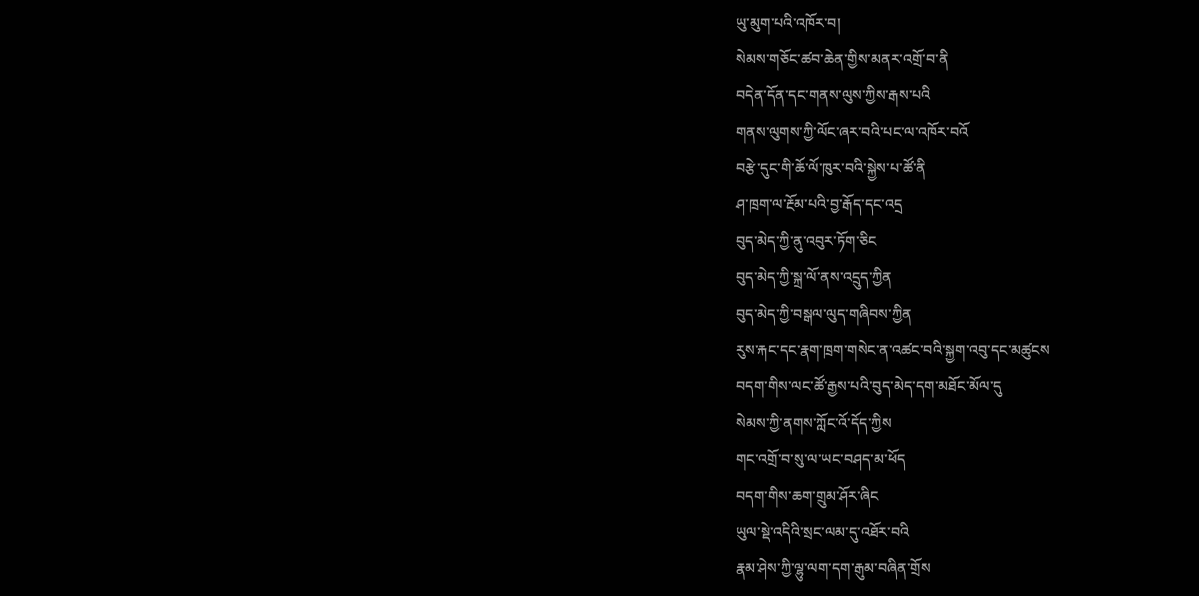ཡུ་མུག་པའི་འཁོར་བ།
སེམས་གཅོང་ཚབ་ཆེན་གྱིས་མནར་འགྲོ་བ་ནི
བདེན་དོན་དང་གནས་ལུས་ཀྱིས་རྒས་པའི
གནས་ལུགས་ཀྱི་ལོང་ཞར་བའི་པང་ལ་འཁོར་བའོ
བརྩེ་དུང་གི་ཆོ་ལོ་ཁུར་བའི་སྐྱེས་པ་ཚོ་ནི
ཤ་ཁྲག་ལ་རྔོམ་པའི་བྱ་རྒོད་དང་འདྲ
བུད་མེད་ཀྱི་ནུ་འབུར་ཏོག་ཅིང
བུད་མེད་ཀྱི་སྐྲ་ལོ་ནས་འདྲུད་ཀྱིན
བུད་མེད་ཀྱི་བསྒལ་ལུད་གཞིབས་ཀྱིན
རུས་རྐང་དང་རྣག་ཁྲག་གསེང་ན་འཚང་བའི་སྐྱག་འབུ་དང་མཚུངས
བདག་གིས་ལང་ཚོ་རྒྱས་པའི་བུད་མེད་དག་མཐོང་མོལ་དུ
སེམས་ཀྱི་ནགས་ཀློང་འོ་དོད་ཀྱིས
གང་འགྲོ་བ་སུ་ལ་ཡང་བཤད་མ་ཕོད
བདག་གིས་ཆག་གྲུམ་ཤོར་ཞིང
ཡུལ་སྡེ་འདིའི་སྲང་ལམ་དུ་འཐོར་བའི
རྣམ་ཤེས་ཀྱི་ལྷུ་ལག་དག་རྒུམ་བཞིན་གྲོས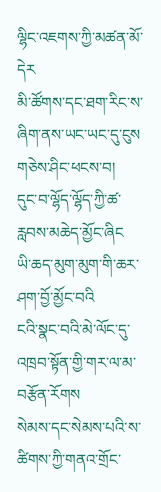ལྷིང་འཇགས་ཀྱི་མཚན་མོ་དེར
མི་ཚོགས་དང་ཐག་རིང་ས་ཞིག་ནས་ཡང་ཡང་དུ་ངུས
གཅེས་ཤིང་ཕངས་བ།
དུང་བ་ལྷོད་ལྷོད་ཀྱི་ཚ་རླབས་མཆེད་མྱོང་ཞིང
ཡི་ཆད་མུག་མུག་གི་ཆར་ཤག་བྱོ་མྱོང་བའི
ངའི་སྣང་བའི་མེ་ལོང་དུ་འཁྲབ་སྟོན་གྱི་གར་ལ་མ་བརྩོན་རོགས
སེམས་དང་སེམས་པའི་ས་ཚིགས་ཀྱི་གནའ་གྲོང་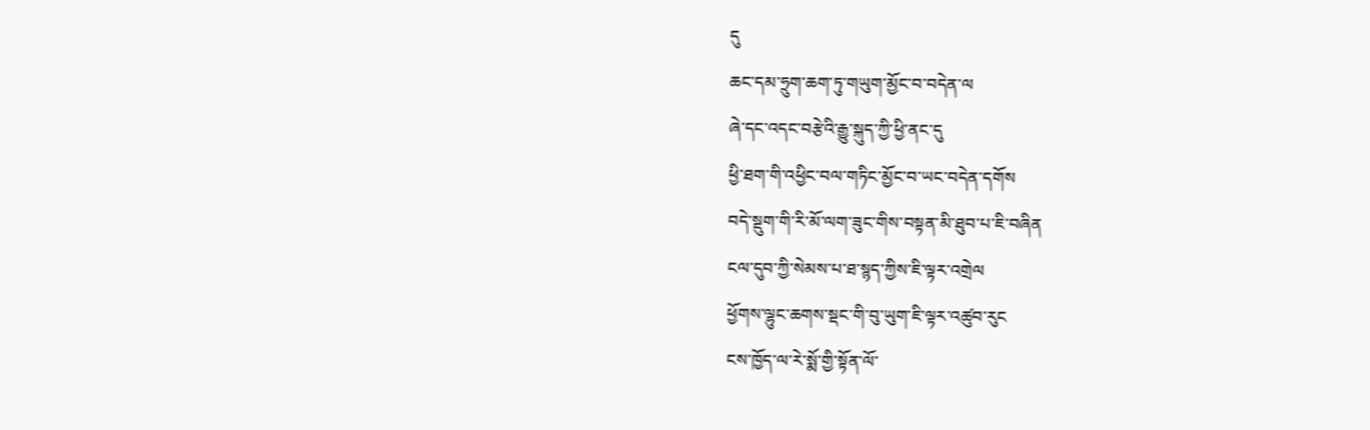དུ
ཆང་དམ་ཧྲུག་ཆག་ཏུ་གཡུག་མྱོང་བ་བདེན་ལ
ཞེ་དང་འདང་བརྩེའི་རྒྱུ་སྐུད་ཀྱི་ཕྱི་ནང་དུ
ཕྱི་ཐག་གི་འཕྱིང་བལ་གཏིང་མྱོང་བ་ཡང་བདེན་དགོས
བདེ་སྡུག་གི་རི་མོ་ལག་ཟུང་གིས་བསྟན་མི་ཐུབ་པ་ཇི་བཞིན
ངལ་དུབ་ཀྱི་སེམས་པ་ཐ་སྙད་ཀྱིས་ཇི་ལྟར་འགྲེལ
ཕྱོགས་ལྷུང་ཆགས་སྡང་གི་བུ་ཡུག་ཇི་ལྟར་འཚུབ་རུང
ངས་ཁྱོད་ལ་རེ་སྨོ་གྱི་སྟོན་ལོ་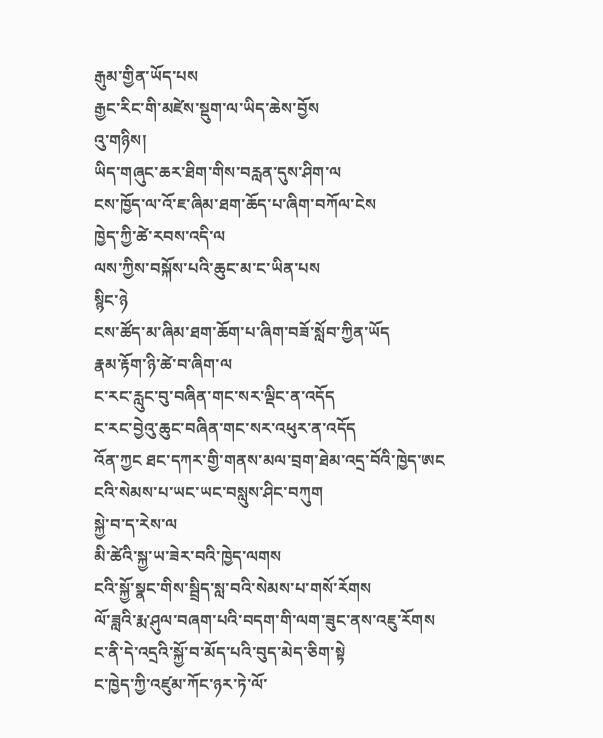རྒུམ་གྱིན་ཡོད་པས
རྒྱང་རིང་གི་མཛེས་སྡུག་ལ་ཡིད་ཆེས་བྱོས
འུ་གཉིས།
ཡིད་གཞུང་ཆར་ཐིག་གིས་བརླན་དུས་ཤིག་ལ
ངས་ཁྱོད་ལ་འོ་ཇ་ཞིམ་ཐག་ཆོད་པ་ཞིག་བཀོལ་ངེས
ཁྱེད་ཀྱི་ཚེ་རབས་འདི་ལ
ལས་ཀྱིས་བསྐོས་པའི་ཆུང་མ་ང་ཡིན་པས
སྙིང་ཉེ
ངས་ཚོད་མ་ཞིམ་ཐག་ཆོག་པ་ཞིག་བཟོ་སློབ་ཀྱིན་ཡོད
རྣམ་རྟོག་ཉི་ཚེ་བ་ཞིག་ལ
ང་རང་རླུང་བུ་བཞིན་གང་སར་ལྡིང་ན་འདོད
ང་རང་བྱེའུ་ཆུང་བཞིན་གང་སར་འཕུར་ན་འདོད
འོན་ཀྱང ཐང་དཀར་གྱི་གནས་མལ་བྲག་ཐེམ་འདྲ་བོའི་ཁྱེད་ཨང
ངའི་སེམས་པ་ཡང་ཡང་བསླུས་ཤིང་བཀུག
སྐྱེ་བ་ད་རེས་ལ
མི་ཚེའི་སྐྱ་ཡ་ཟེར་བའི་ཁྱེད་ལགས
ངའི་སྐྱོ་སྣང་གིས་སྦྲིད་སླ་བའི་སེམས་པ་གསོ་རོགས
ལོ་ཟླའི་རྨ་ཤུལ་བཞག་པའི་བདག་གི་ལག་ཟུང་ནས་འཇུ་རོགས
ང་ནི་དེ་འདྲའི་སྐྱོ་བ་མོད་པའི་བུད་མེད་ཅིག་སྟེ
ང་ཁྱེད་ཀྱི་འཛུམ་ཀོང་ཉར་ཏེ་ལོ་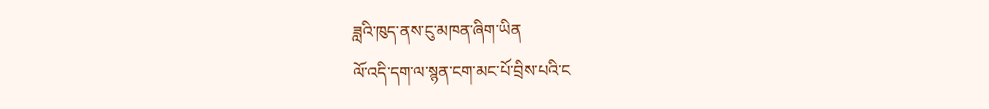ཟླའི་ཁུད་ནས་ངུ་མཁན་ཞིག་ཡིན
ལོ་འདི་དག་ལ་སྙན་ངག་མང་པོ་བྲིས་པའི་ང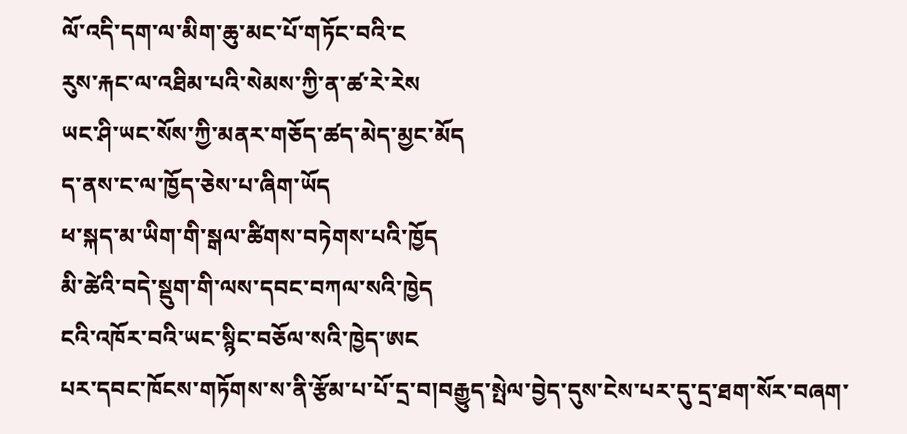ལོ་འདི་དག་ལ་མིག་ཆུ་མང་པོ་གཏོང་བའི་ང
རུས་རྐང་ལ་འཐིམ་པའི་སེམས་ཀྱི་ན་ཚ་རེ་རེས
ཡང་ཤི་ཡང་སོས་ཀྱི་མནར་གཅོད་ཚད་མེད་མྱང་མོད
ད་ནས་ང་ལ་ཁྱོད་ཅེས་པ་ཞིག་ཡོད
ཕ་སྐད་མ་ཡིག་གི་སྒལ་ཚིགས་བཏེགས་པའི་ཁྱོད
མི་ཚེའི་བདེ་སྡུག་གི་ལས་དབང་བཀལ་སའི་ཁྱེད
ངའི་འཁོར་བའི་ཡང་སྙིང་བཅོལ་སའི་ཁྱེད་ཨང
པར་དབང་ཁོངས་གཏོགས་ས་ནི་རྩོམ་པ་པོ་དྲ་བ།བརྒྱུད་སྤེལ་བྱེད་དུས་ངེས་པར་དུ་དྲ་ཐག་སོར་བཞག་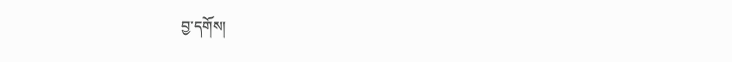བྱ་དགོས།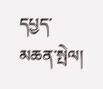དཔྱད་མཆན་སྤེལ།